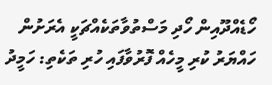ހޯޑެއްދޫއިން ހޯދި މަސްތުވާތަކެއްޗަކީ އެރަށުން ހައްޔަރު ކުރި މީހެއް ފޮރުވާފައި ހުރި ތަކެތި: ހަމީދު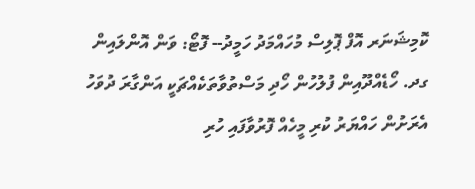ކޮމިޝަނަރ އޮފް ޕޮލިސް މުހައްމަދު ހަމީދު-- ފޮޓޯ: ވަން އޮންލައިން
ގދ. ހޯޑެއްދޫއިން ފުލުހުން ހޯދި މަސްތުވާތަކެއްޗަކީ އަންގާރަ ދުވަހު އެރަށުން ހައްޔަރު ކުރި މީހެއް ފޮރުވާފައި ހުރި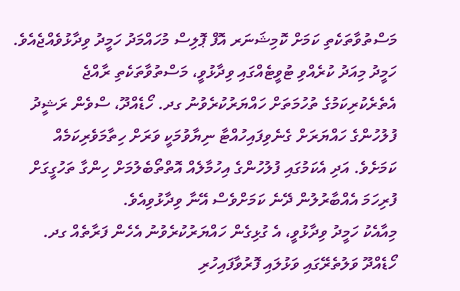މަސްތުވާތަކެތި ކަމަށް ކޮމިޝަނަރ އޮފް ޕޮލިސް މުހައްމަދު ހަމީދު ވިދާޅުވެއްޖެއެވެ.
ހަމީދު މިއަދު ކުރެއްވި ޓުވީޓެއްގައި ވިދާޅުވީ، މަސްތުވާތަކެތި ރާއްޖެ އެތެރެކުރިކަމުގެ ތުހުމަތަށް ހައްޔަރުކުރެވުނު ގދ. ހޯޑެއްދޫ، ސްވެން ރަޝީދު ފުލުހުންގެ ހައްޔަރަށް ގެނެވިފައިހުއްޓާ ނިޔާވުމަކީ ވަރަށް ހިތާމަވެރިކަމެއް ކަމަށެވެ. އަދި އެކަމުގައި ފުލުހުންގެ އިހުމާލެއް އޮތްތޯބެލުމަށް ހިންގާ ތަހުގީގަށް ފުރިހަމަ އެއްބާރުލުން ދޭނެ ކަމަށްވެސް އޭނާ ވިދާޅުވިއެވެ.
މިއާއެކު ހަމީދު ވިދާޅުވީ، އެ ގުޅިގެން ހައްޔަރުކުރެވުނު އެހެން ފަރާތެއް ގދ. ހޯޑެއްދޫ ވަލުތެރޭގައި ވަޅުލައި ފޮރުވާފައިހުރި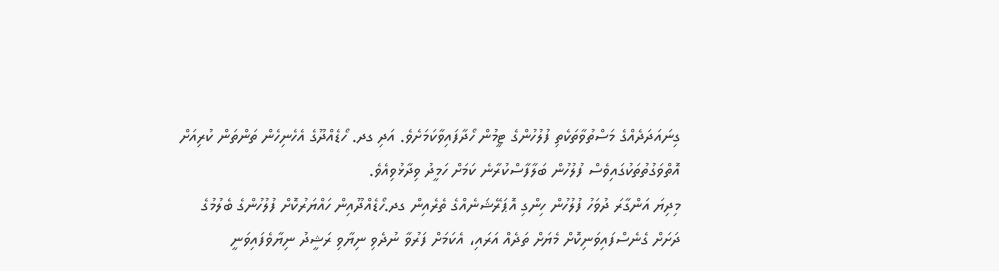ގިނައަދަދެއްގެ މަސްތުވާތަކެތި ފުލުހުންގެ ޓީމުން ހޯދާފައިވާކަމަށެވެ. އަދި ގދ. ހޯޑެއްދޫގެ އެހެނިހެން ތަންތަން ކުރިއަށް އޮތްވަގުތުތަކުގައިވެސް ފުލުހުން ބަލާފާސްކުރާނެ ކަމަށް ހަމީދު ވިދާޅުވިއެވެ.
މިދިޔަ އަންގާރަ ދުވަހު ފުލުހުން ހިންގި އޮޕަރޭޝަނެއްގެ ތެރެއިން ގދ.ހޯޑެއްދޫއިން ހައްޔަރުކޮށް ފުލުހުންގެ ބެލުމުގެ ދަށަށް ގެނެސްފައިވަނިކޮށް މެޔަށް ތަދެއް އަރައި، އެކަމަށް ފަރުވާ ނުދެވި ނިޔާވި ރަޝީދު ނިޔާވެފައިވަނީ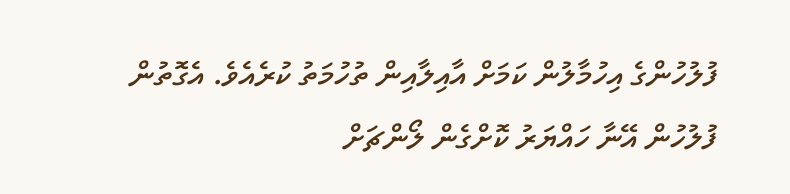ފުލުހުންގެ އިހުމާލުން ކަމަށް އާއިލާއިން ތުހުމަތު ކުރެއެވެ. އެގޮތުން ފުލުހުން އޭނާ ހައްޔަރު ކޮށްގެން ލޯންޗަށް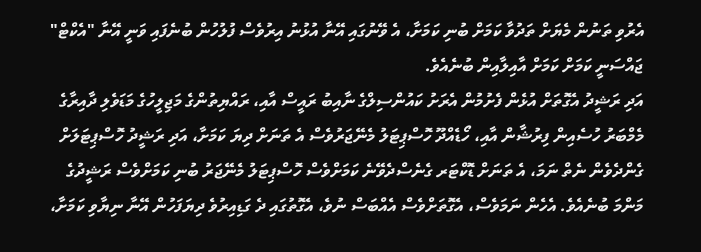އެރުވި ތަނުން މެޔަށް ތަދުވާ ކަމަށް ބުނި ކަމަށާ، އެ ވޭނުގައި އޭނާ އުޅުނު އިރުވެސް ފުލުހުން ބުނެފައި ވަނީ އޭނާ "އެކްޓް" ޖައްސަނީ ކަމަށް ކަމަށް އާއިލާއިން ބުނެއެވެ.
އަދި ރަޝީދު އެގޮތަށް އުޅެން ފެށުމުން އެރަށު ކައުންސިލްގެ ނާއިބު ރައީސް އާއި، ރައްޔިތުންގެ މަޖިލީހުގެ މަޑަވެލި ދާއިރާގެ މެމްބަރު ހުސެއިން ފިރުޝާން އާއި، ހޯޑެއްދޫ ހޮސްޕިޓަލު މެނޭޖަރުވެސް އެ ތަނަށް ދިޔަ ކަމަށާ، އަދި ރަޝީދު ހޮސްޕިޓަލަށް ގެންދެވެން ނެތް ނަމަ، އެ ތަނަށް ޑޮކްޓަރ ގެނެސްދެވޭނެ ކަމަށްވެސް ހޮސްޕިޓަލު މެނޭޖަރު ބުނި ކަމަށްވެސް ރަޝީދުގެ މަންމަ ބުނެއެވެ. އެހެން ނަމަވެސް، އެގޮތަށްވެސް އެއްބަސް ނުވެ، އެގޮތުގައި ދެ ގަޑިއިރުވެ ދިޔަފަހުން އޭނާ ނިޔާވި ކަމަށާ،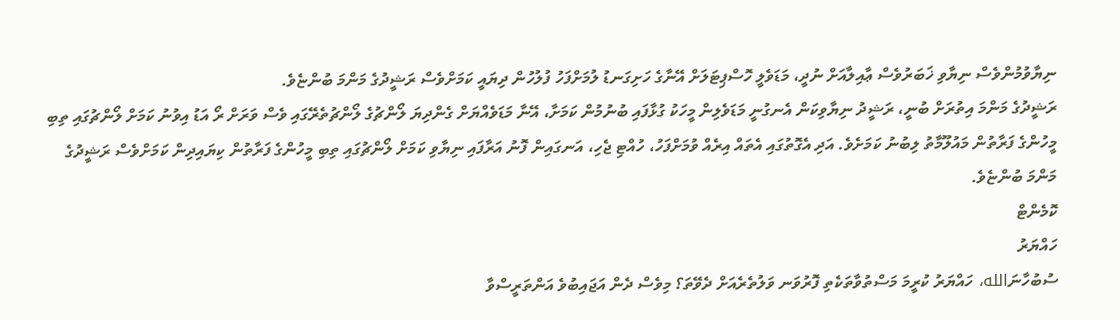ނިޔާވުމުންވެސް ނިޔާވި ޚަބަރުވެސް ޢާއިލާއަށް ނުދީ، މަޑަވެލީ ހޮސްޕިޓަލަށް އޭނާގެ ހަށިގަނޑު ލުމަށްފަހު ފުލުހުން ދިޔައީ ކަމަށްވެސް ރަޝީދުގެ މަންމަ ބުންޏެވެ.
ރަޝީދުގެ މަންމަ އިތުރަށް ބުނީ، ރަޝީދު ނިޔާވިކަން އެނގުނީ މަޑަވެލިން މީހަކު ގުޅާފައި ބުނުމުން ކަމަށާ، އޭނާ މަޑަވެއްޔަށް ގެންދިޔަ ލޯންޗުގެ ލޯންޗުތެރޭގައި ވެސް ވަރަށް ރޯ އަޑު އިވުނު ކަމަށް ލޯންޗުގައި ތިބި މީހުންގެ ފަރާތުން މައުލޫމާތު ލިބުނު ކަމަށެވެ. އަދި އެގޮތުގައި އެތައް އިރެއް ވުމަށްފަހު، ހުއްޓި ޖެހި، އަނގައިން ފޮނު އަރާފައި ނިޔާވި ކަމަށް ލޯންޗުގައި ތިބި މީހުންގެ ފަރާތުން ކިޔައިދިން ކަމަށްވެސް ރަޝީދުގެ މަންމަ ބުންޏެވެ.
ކޮމެންޓް
ހައްޔަރު
ސުބުހާނަالله، ހައްޔަރު ކުރީމަ މަސްތުވާތަކެތި ފޮރުވަނ ވަލުތެރެއަށް ދެވޭތަ؟ މިވެސް ދެން އަޖައިބުވެ އަންތަރީސްވާ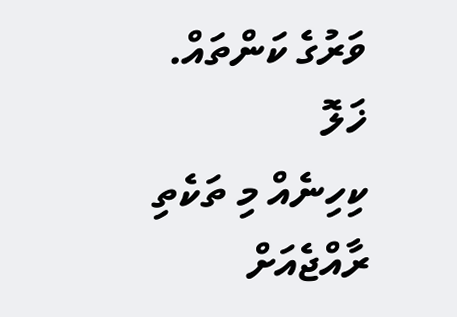ވަރުގެ ކަންތައް.
ޚަލޮ
ކިހިނެއް މި ތަކެތި ރާއްޖެއަށް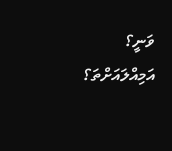ވަނީ؟ އަމިއްލައަށްތަ؟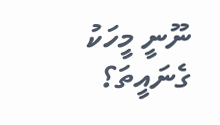ނޫނީ މީހަކު ގެނައީތަ؟